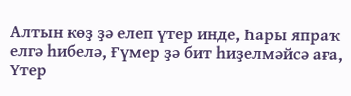Алтын көҙ ҙә елеп үтер инде, Һары япраҡ елгә һибелә, Ғүмер ҙә бит һиҙелмәйсә аға, Үтер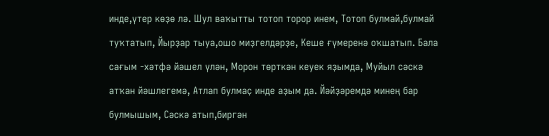инде,үтер көҙө лә. Шул ваҡытты тотоп торор инем, Тотоп булмай,булмай туҡтатып, Йырҙар тыуа,ошо миҙгелдәрҙе, Кеше ғүмеренә оҡшатып. Бала сағым -хәтфә йәшел үлән, Морон төрткән кеуек яҙымда, Муйыл сәскә атҡан йәшлегемә, Атлап булмаҫ инде аҙым да. Йәйҙәремдә минең бар булмышым, Сәскә атып,биргән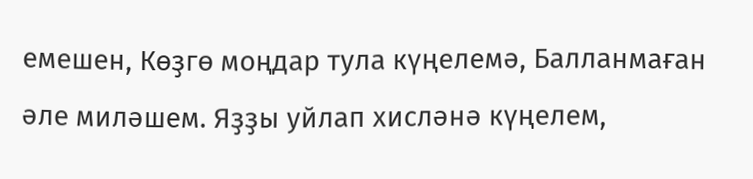емешен, Көҙгө моңдар тула күңелемә, Балланмаған әле миләшем. Яҙҙы уйлап хисләнә күңелем,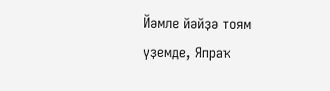Йәмле йәйҙә тоям үҙемде, Япраҡ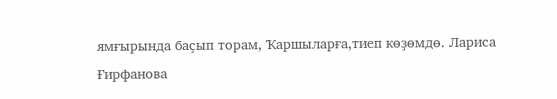ямғырында баҫып торам, Ҡаршыларға,тиеп көҙөмдө. Лариса Ғирфанова